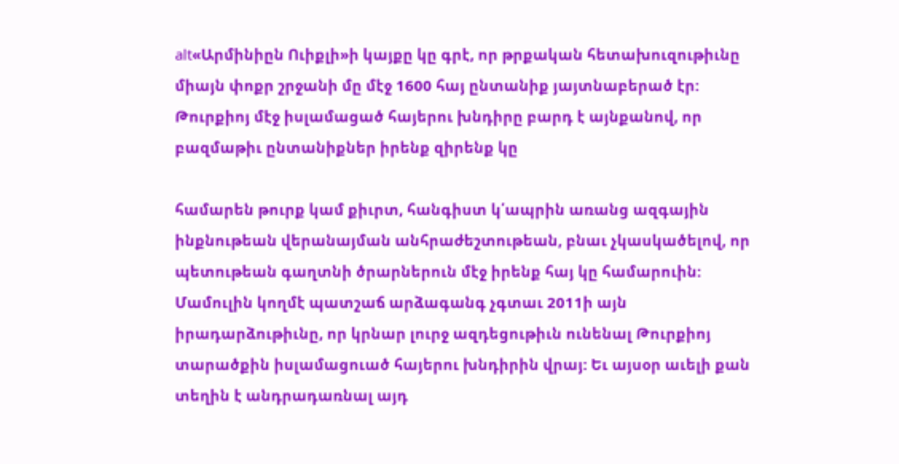alt«Արմինիըն Ուիքլի»ի կայքը կը գրէ, որ թրքական հետախուզութիւնը միայն փոքր շրջանի մը մէջ 1600 հայ ընտանիք յայտնաբերած էր:
Թուրքիոյ մէջ իսլամացած հայերու խնդիրը բարդ է այնքանով, որ բազմաթիւ ընտանիքներ իրենք զիրենք կը

համարեն թուրք կամ քիւրտ, հանգիստ կ՛ապրին առանց ազգային ինքնութեան վերանայման անհրաժեշտութեան, բնաւ չկասկածելով, որ պետութեան գաղտնի ծրարներուն մէջ իրենք հայ կը համարուին: Մամուլին կողմէ պատշաճ արձագանգ չգտաւ 2011ի այն իրադարձութիւնը, որ կրնար լուրջ ազդեցութիւն ունենալ Թուրքիոյ տարածքին իսլամացուած հայերու խնդիրին վրայ: Եւ այսօր աւելի քան տեղին է անդրադառնալ այդ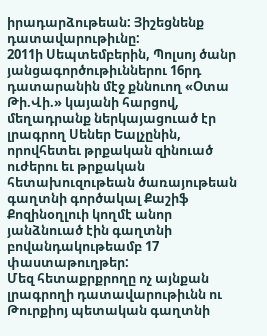իրադարձութեան: Յիշեցնենք դատավարութիւնը:
2011ի Սեպտեմբերին, Պոլսոյ ծանր յանցագործութիւններու 16րդ դատարանին մէջ քննուող «Օտա Թի.Վի.» կայանի հարցով, մեղադրանք ներկայացուած էր լրագրող Սեներ Եալչընին, որովհետեւ թրքական զինուած ուժերու եւ թրքական հետախուզութեան ծառայութեան գաղտնի գործակալ Քաշիֆ Քոզինօղլուի կողմէ անոր յանձնուած էին գաղտնի բովանդակութեամբ 17 փաստաթուղթեր:
Մեզ հետաքրքրողը ոչ այնքան լրագրողի դատավարութիւնն ու Թուրքիոյ պետական գաղտնի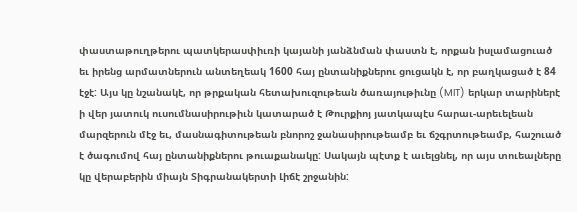փաստաթուղթերու պատկերասփիւռի կայանի յանձնման փաստն է, որքան իսլամացուած եւ իրենց արմատներուն անտեղեակ 1600 հայ ընտանիքներու ցուցակն է, որ բաղկացած է 84 էջէ: Այս կը նշանակէ, որ թրքական հետախուզութեան ծառայութիւնը (MIT) երկար տարիներէ ի վեր յատուկ ուսումնասիրութիւն կատարած է Թուրքիոյ յատկապէս հարաւ-արեւելեան մարզերուն մէջ եւ, մասնագիտութեան բնորոշ ջանասիրութեամբ եւ ճշգրտութեամբ, հաշուած է ծագումով հայ ընտանիքներու թուաքանակը: Սակայն պէտք է աւելցնել, որ այս տուեալները կը վերաբերին միայն Տիգրանակերտի Լիճէ շրջանին: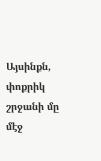Այսինքն, փոքրիկ շրջանի մը մէջ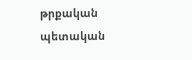թրքական պետական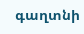գաղտնի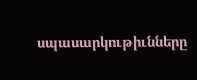սպասարկութիւնները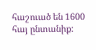հաշուած են 1600 հայ ընտանիք: